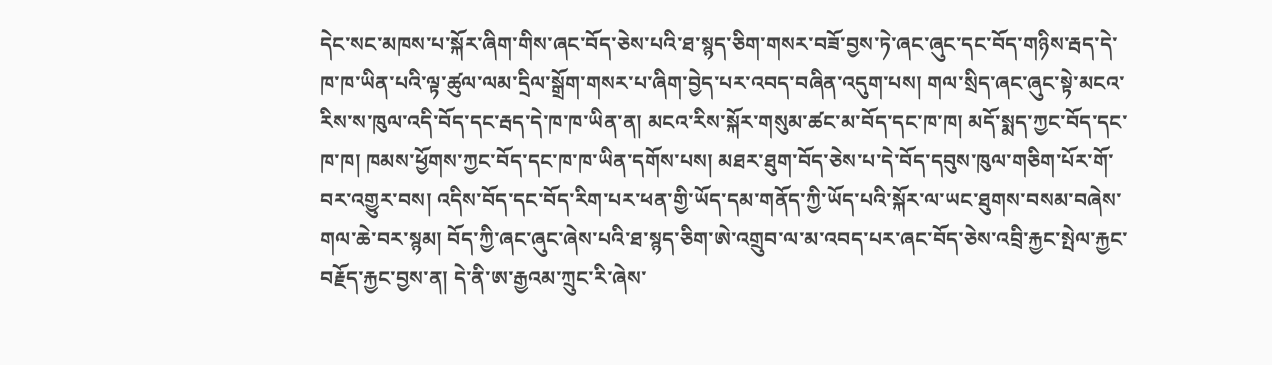དེང་སང་མཁས་པ་སྐོར་ཞིག་གིས་ཞང་བོད་ཅེས་པའི་ཐ་སྙད་ཅིག་གསར་བཟོ་བྱས་ཏེ་ཞང་ཞུང་དང་བོད་གཉིས་རྦད་དེ་ཁ་ཁ་ཡིན་པའི་ལྟ་ཚུལ་ལམ་དྲིལ་སྒྲོག་གསར་པ་ཞིག་བྱེད་པར་འབད་བཞིན་འདུག་པས། གལ་སྲིད་ཞང་ཞུང་སྟེ་མངའ་རིས་ས་ཁུལ་འདི་བོད་དང་རྦད་དེ་ཁ་ཁ་ཡིན་ན། མངའ་རིས་སྐོར་གསུམ་ཚང་མ་བོད་དང་ཁ་ཁ། མདོ་སྨད་ཀྱང་བོད་དང་ཁ་ཁ། ཁམས་ཕྱོགས་ཀྱང་བོད་དང་ཁ་ཁ་ཡིན་དགོས་པས། མཐར་ཐུག་བོད་ཅེས་པ་དེ་བོད་དབུས་ཁུལ་གཅིག་པོར་གོ་བར་འགྱུར་བས། འདིས་བོད་དང་བོད་རིག་པར་ཕན་གྱི་ཡོད་དམ་གནོད་ཀྱི་ཡོད་པའི་སྐོར་ལ་ཡང་ཐུགས་བསམ་བཞེས་གལ་ཆེ་བར་སྙམ། བོད་ཀྱི་ཞང་ཞུང་ཞེས་པའི་ཐ་སྙད་ཅིག་ཨེ་འགྲུབ་ལ་མ་འབད་པར་ཞང་བོད་ཅེས་འབྲི་རྐྱང་སྤེལ་རྐྱང་བརྗོད་རྐྱང་བྱས་ན། དེ་ནི་ཨ་རྒྱའམ་ཀྲུང་རི་ཞེས་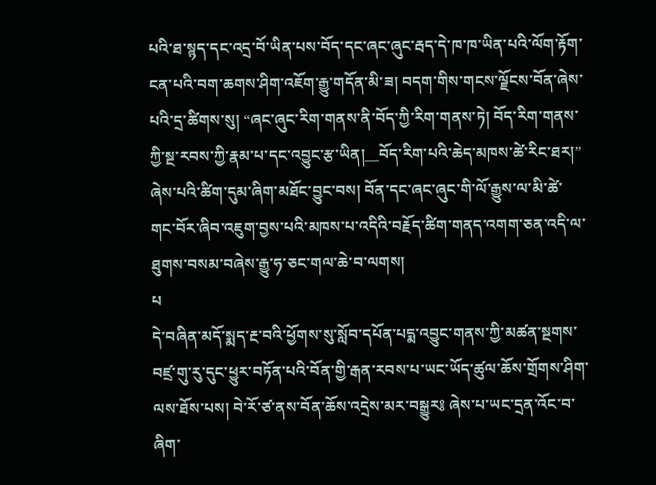པའི་ཐ་སྙད་དང་འདྲ་བོ་ཡིན་པས་བོད་དང་ཞང་ཞུང་རྦད་དེ་ཁ་ཁ་ཡིན་པའི་ལོག་རྟོག་ངན་པའི་བག་ཆགས་ཤིག་འཇོག་རྒྱུ་གདོན་མི་ཟ། བདག་གིས་གངས་ལྗོངས་བོན་ཞེས་པའི་དྲ་ཚིགས་སུ། “ཞང་ཞུང་རིག་གནས་ནི་བོད་ཀྱི་རིག་གནས་ཏེ། བོད་རིག་གནས་ཀྱི་སྔ་རབས་ཀྱི་རྣམ་པ་དང་འབྱུང་རྩ་ཡིན།__བོད་རིག་པའི་ཆེད་མཁས་ཚེ་རིང་ཐར།” ཞེས་པའི་ཚིག་དུམ་ཞིག་མཐོང་བྱུང་བས། བོན་དང་ཞང་ཞུང་གི་ལོ་རྒྱུས་ལ་མི་ཚེ་གང་བོར་ཞིབ་འཇུག་བྱས་པའི་མཁས་པ་འདིའི་བརྗོད་ཚིག་གནད་འགག་ཅན་འདི་ལ་ཐུགས་བསམ་བཞེས་རྒྱུ་ཧ་ཅང་གལ་ཆེ་བ་ལགས།
པ
དེ་བཞིན་མདོ་སྨད་རྔ་བའི་ཕྱོགས་སུ་སློབ་དཔོན་པདྨ་འབྱུང་གནས་ཀྱི་མཚན་སྔགས་བཛྲ་གུ་རུ་དུང་ཕྱུར་བཏོན་པའི་བོན་གྱི་རྒན་རབས་པ་ཡང་ཡོད་ཚུལ་ཆོས་གྲོགས་ཤིག་ལས་ཐོས་པས། བེ་རོ་ཙ་ནས་བོན་ཆོས་འདྲེས་མར་བསྒྱུར༔ ཞེས་པ་ཡང་དྲན་འོང་བ་ཞིག་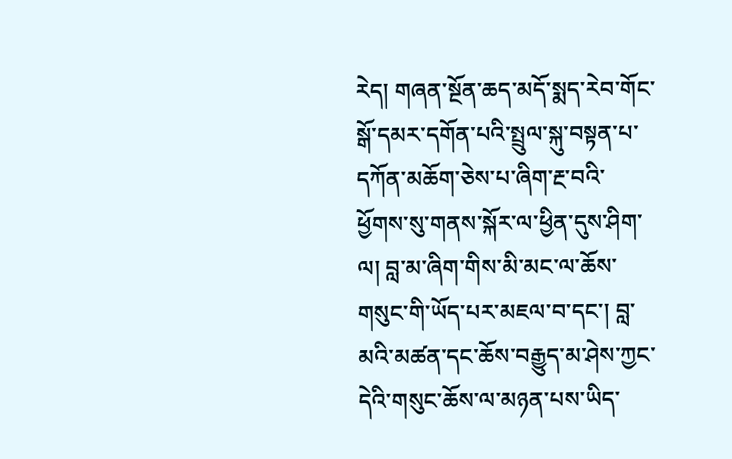རེད། གཞན་སྔོན་ཆད་མདོ་སྨད་རེབ་གོང་སྒོ་དམར་དགོན་པའི་སྤྲུལ་སྐུ་བསྟན་པ་དཀོན་མཆོག་ཅེས་པ་ཞིག་རྔ་བའི་ཕྱོགས་སུ་གནས་སྐོར་ལ་ཕྱིན་དུས་ཤིག་ལ། བླ་མ་ཞིག་གིས་མི་མང་ལ་ཆོས་གསུང་གི་ཡོད་པར་མཇལ་བ་དང་། བླ་མའི་མཚན་དང་ཆོས་བརྒྱུད་མ་ཤེས་ཀྱང་དེའི་གསུང་ཆོས་ལ་མཉན་པས་ཡིད་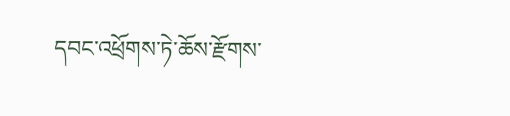དབང་འཕྲོགས་ཏེ་ཆོས་རྫོགས་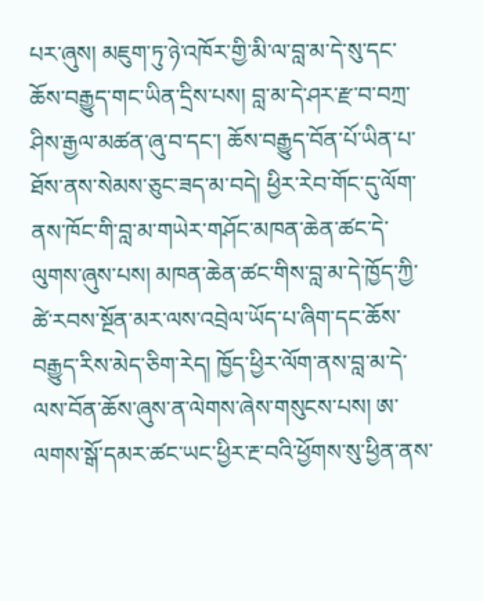པར་ཞུས། མཇུག་ཏུ་ཉེ་འཁོར་གྱི་མི་ལ་བླ་མ་དེ་སུ་དང་ཆོས་བརྒྱུད་གང་ཡིན་དྲིས་པས། བླ་མ་དེ་ཤར་རྫ་བ་བཀྲ་ཤིས་རྒྱལ་མཚན་ཞུ་བ་དང་། ཆོས་བརྒྱུད་བོན་པོ་ཡིན་པ་ཐོས་ནས་སེམས་ཅུང་ཟད་མ་བདེ། ཕྱིར་རེབ་གོང་དུ་ལོག་ནས་ཁོང་གི་བླ་མ་གཡེར་གཤོང་མཁན་ཆེན་ཚང་དེ་ལུགས་ཞུས་པས། མཁན་ཆེན་ཚང་གིས་བླ་མ་དེ་ཁྱོད་ཀྱི་ཚེ་རབས་སྔོན་མར་ལས་འབྲེལ་ཡོད་པ་ཞིག་དང་ཆོས་བརྒྱུད་རིས་མེད་ཅིག་རེད། ཁྱོད་ཕྱིར་ལོག་ནས་བླ་མ་དེ་ལས་བོན་ཆོས་ཞུས་ན་ལེགས་ཞེས་གསུངས་པས། ཨ་ལགས་སྒོ་དམར་ཚང་ཡང་ཕྱིར་རྔ་བའི་ཕྱོགས་སུ་ཕྱིན་ནས་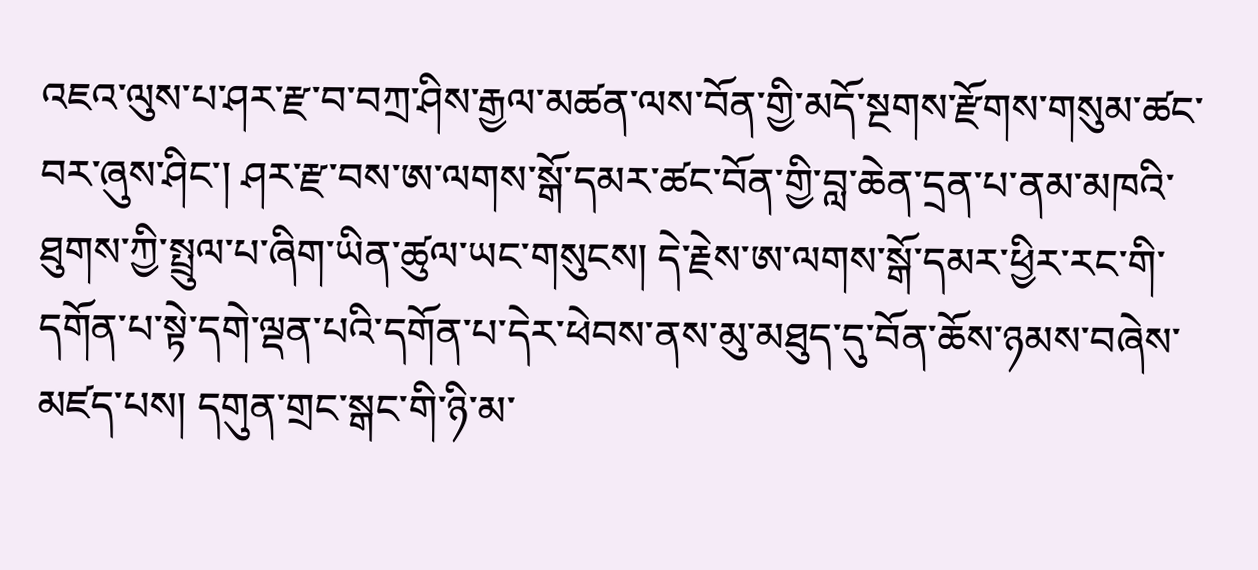འཇའ་ལུས་པ་ཤར་རྫ་བ་བཀྲ་ཤིས་རྒྱལ་མཚན་ལས་བོན་གྱི་མདོ་སྔགས་རྫོགས་གསུམ་ཚང་བར་ཞུས་ཤིང་། ཤར་རྫ་བས་ཨ་ལགས་སྒོ་དམར་ཚང་བོན་གྱི་བླ་ཆེན་དྲན་པ་ནམ་མཁའི་ཐུགས་ཀྱི་སྤྲུལ་པ་ཞིག་ཡིན་ཚུལ་ཡང་གསུངས། དེ་རྗེས་ཨ་ལགས་སྒོ་དམར་ཕྱིར་རང་གི་དགོན་པ་སྟེ་དགེ་ལྡན་པའི་དགོན་པ་དེར་ཕེབས་ནས་མུ་མཐུད་དུ་བོན་ཆོས་ཉམས་བཞེས་མཛད་པས། དགུན་གྲང་སྒང་གི་ཉི་མ་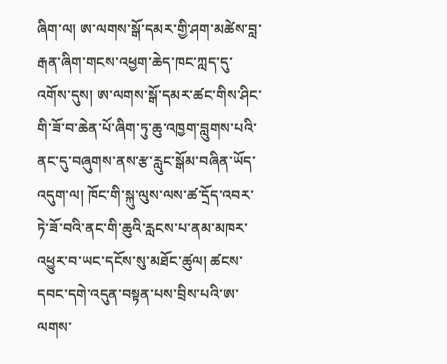ཞིག་ལ། ཨ་ལགས་སྒོ་དམར་གྱི་ཤག་མཚེས་བླ་རྒན་ཞིག་གངས་འཕྱག་ཆེད་ཁང་ཀླད་དུ་འགོས་དུས། ཨ་ལགས་སྒོ་དམར་ཚང་གིས་ཤིང་གི་ཟོ་བ་ཆེན་པོ་ཞིག་ཏུ་ཆུ་འཁྱག་བླུགས་པའི་ནང་དུ་བཞུགས་ནས་རྩ་རླུང་སྒོམ་བཞིན་ཡོད་འདུག་ལ། ཁོང་གི་སྐུ་ལུས་ལས་ཚ་དྲོད་འབར་ཏེ་ཟོ་བའི་ནང་གི་ཆུའི་རླངས་པ་ནམ་མཁར་འཕྱུར་བ་ཡང་དངོས་སུ་མཐོང་ཚུལ། ཚངས་དབང་དགེ་འདུན་བསྟན་པས་བྲིས་པའི་ཨ་ལགས་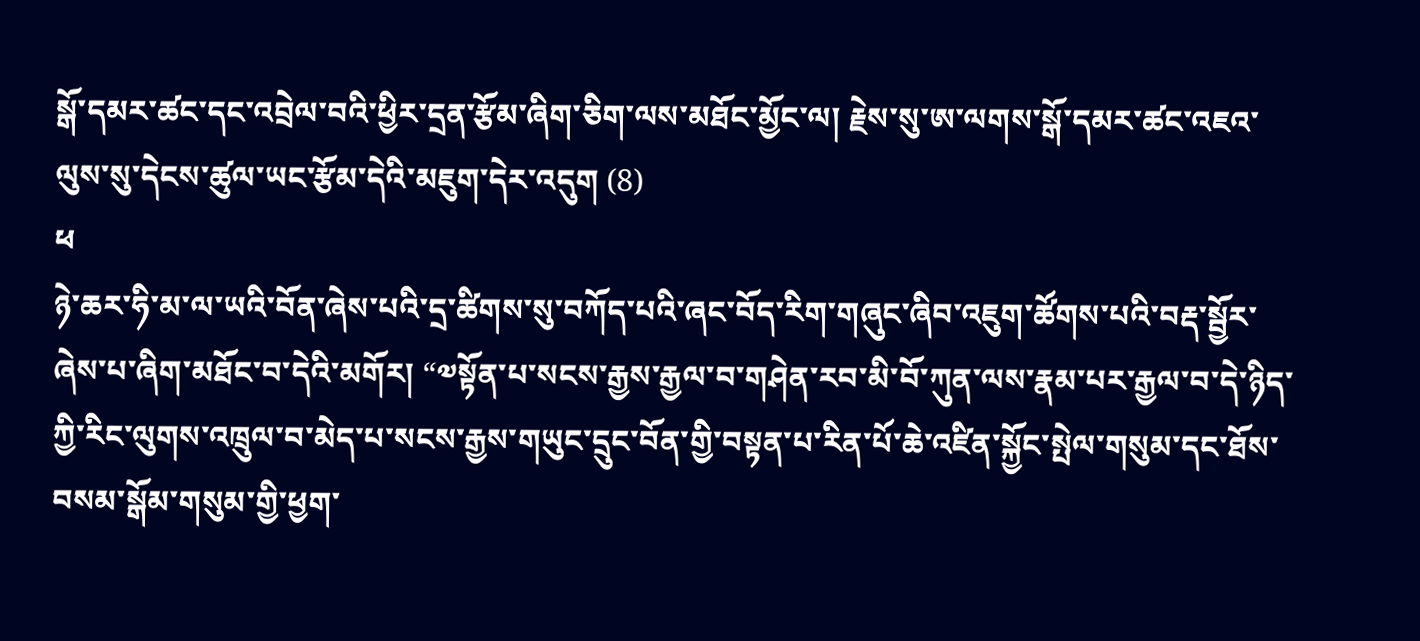སྒོ་དམར་ཚང་དང་འབྲེལ་བའི་ཕྱིར་དྲན་རྩོམ་ཞིག་ཅིག་ལས་མཐོང་མྱོང་ལ། རྗེས་སུ་ཨ་ལགས་སྒོ་དམར་ཚང་འཇའ་ལུས་སུ་དེངས་ཚུལ་ཡང་རྩོམ་དེའི་མཇུག་དེར་འདུག (8)
ཕ
ཉེ་ཆར་ཧི་མ་ལ་ཡའི་བོན་ཞེས་པའི་དྲ་ཚིགས་སུ་བཀོད་པའི་ཞང་བོད་རིག་གཞུང་ཞིབ་འཇུག་ཚོགས་པའི་བརྡ་སྦྱོར་ཞེས་པ་ཞིག་མཐོང་བ་དེའི་མགོར། “༧སྟོན་པ་སངས་རྒྱས་རྒྱལ་བ་གཤེན་རབ་མི་བོ་ཀུན་ལས་རྣམ་པར་རྒྱལ་བ་དེ་ཉིད་ཀྱི་རིང་ལུགས་འཁྲུལ་བ་མེད་པ་སངས་རྒྱས་གཡུང་དྲུང་བོན་གྱི་བསྟན་པ་རིན་པོ་ཆེ་འཛིན་སྐྱོང་སྤེལ་གསུམ་དང་ཐོས་བསམ་སྒོམ་གསུམ་གྱི་ཕྱག་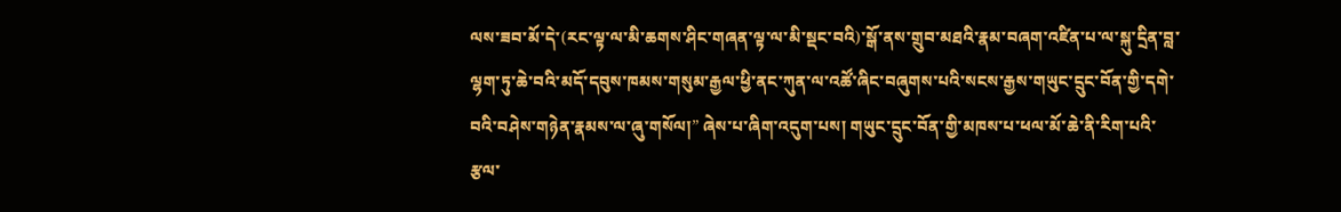ལས་ཟབ་མོ་དེ་(རང་ལྟ་ལ་མི་ཆགས་ཤིང་གཞན་ལྟ་ལ་མི་སྡང་བའི)་སྒོ་ནས་གྲུབ་མཐའི་རྣམ་བཞག་འཛིན་པ་ལ་སྐུ་དྲིན་བླ་ལྷག་ཏུ་ཆེ་བའི་མདོ་དབུས་ཁམས་གསུམ་རྒྱལ་ཕྱི་ནང་ཀུན་ལ་འཚོ་ཞིང་བཞུགས་པའི་སངས་རྒྱས་གཡུང་དྲུང་བོན་གྱི་དགེ་བའི་བཤེས་གཉེན་རྣམས་ལ་ཞུ་གསོལ།” ཞེས་པ་ཞིག་འདུག་པས། གཡུང་དྲུང་བོན་གྱི་མཁས་པ་ཕལ་མོ་ཆེ་ནི་རིག་པའི་རྩལ་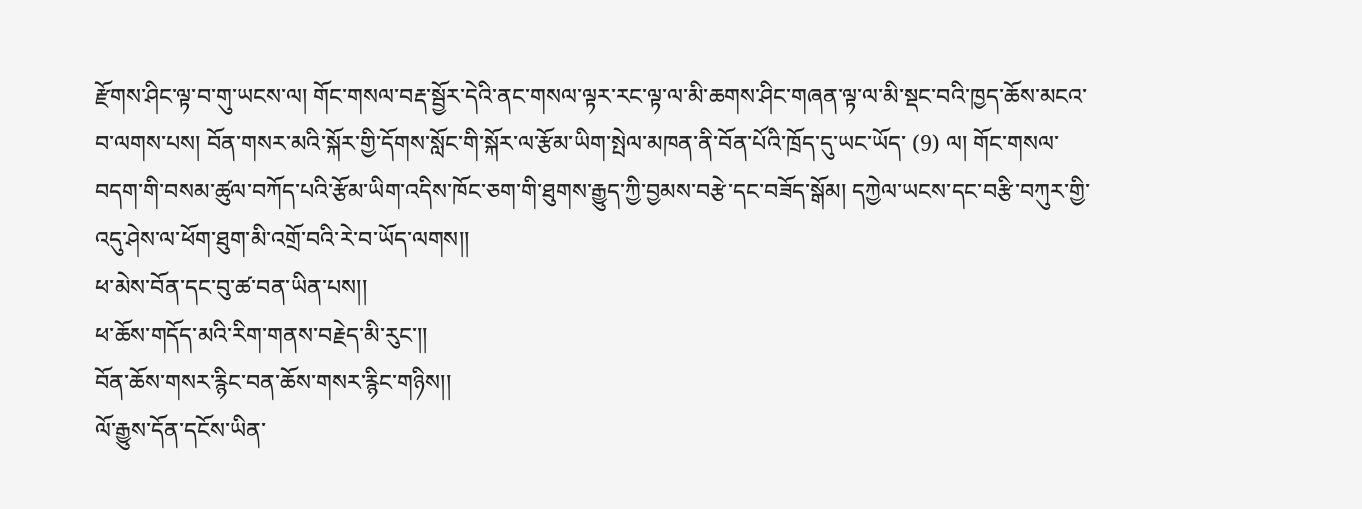རྫོགས་ཤིང་ལྟ་བ་གུ་ཡངས་ལ། གོང་གསལ་བརྡ་སྦྱོར་དེའི་ནང་གསལ་ལྟར་རང་ལྟ་ལ་མི་ཆགས་ཤིང་གཞན་ལྟ་ལ་མི་སྡང་བའི་ཁྱད་ཆོས་མངའ་བ་ལགས་པས། བོན་གསར་མའི་སྐོར་གྱི་དོགས་སློང་གི་སྐོར་ལ་རྩོམ་ཡིག་སྤེལ་མཁན་ནི་བོན་པོའི་ཁྲོད་དུ་ཡང་ཡོད་ (9) ལ། གོང་གསལ་བདག་གི་བསམ་ཚུལ་བཀོད་པའི་རྩོམ་ཡིག་འདིས་ཁོང་ཅག་གི་ཐུགས་རྒྱུད་ཀྱི་བྱམས་བརྩེ་དང་བཟོད་སྒོམ། དཀྱེལ་ཡངས་དང་བརྩི་བཀུར་གྱི་འདུ་ཤེས་ལ་ཕོག་ཐུག་མི་འགྲོ་བའི་རེ་བ་ཡོད་ལགས།།
ཕ་མེས་བོན་དང་བུ་ཚ་བན་ཡིན་པས།།
ཕ་ཆོས་གདོད་མའི་རིག་གནས་བརྗེད་མི་རུང་།།
བོན་ཆོས་གསར་རྙིང་བན་ཆོས་གསར་རྙིང་གཉིས།།
ལོ་རྒྱུས་དོན་དངོས་ཡིན་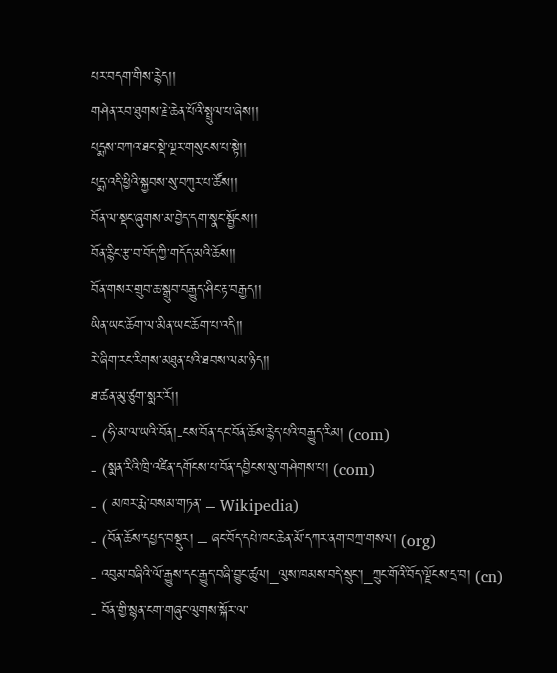པར་བདག་གིས་རྙེད།།
གཤེན་རབ་ཐུགས་རྗེ་ཆེན་པོའི་སྤྲུལ་པ་ཞེས།།
པདྨས་བཀའ་ཐང་སྡེ་ལྔར་གསུངས་པ་སྟེ།།
པདྨ་འདི་ཕྱིའི་སྐྱབས་སུ་བཀུར་པ་ཚོས།།
བོན་ལ་སྡང་ཞུགས་མ་བྱེད་དག་སྣང་སྦྱོངས།།
བོན་རྙིང་རྩ་བ་བོད་ཀྱི་གདོད་མའི་ཆོས།།
བོན་གསར་གྲུབ་ཆ་སྒྲུབ་བརྒྱུད་ཤིང་རྟ་བརྒྱད།།
ཡིན་ཡང་ཆོག་ལ་མིན་ཡང་ཆོག་པ་འདི།།
རེ་ཞིག་རང་རིགས་མཐུན་པའི་ཐབས་ལམ་ཉིད།།
ཐ་ཚན་མུ་ཙུག་སྨར་རོ།།
- (ཧི་མ་ལ་ཡའི་བོན།-ངས་བོན་དང་བོན་ཆོས་རྙེད་པའི་བརྒྱུད་རིམ། (com)
- (སྨན་རིའི་ཁྲི་འཛིན་དགོངས་པ་བོན་དབྱིངས་སུ་གཤེགས་པ། (com)
- ( མཁར་རྨེ་བསམ་གཏན་ – Wikipedia)
- (བོན་ཆོས་དཔྱད་བསྡུར། – ཞང་བོད་དཔེ་ཁང་ཆེན་མོ་དཀར་ནག་བཀྲ་གསལ། (org)
- འབུམ་བཞིའི་ལོ་རྒྱུས་དང་རྒྱུད་བཞི་བྱུང་ཚུལ།_ལུས་ཁམས་བདེ་སྲུང་།_ཀྲུང་གོའི་བོད་ལྗོངས་དྲ་བ། (cn)
- བོན་གྱི་སྙན་ངག་གཞུང་ལུགས་སྐོར་ལ་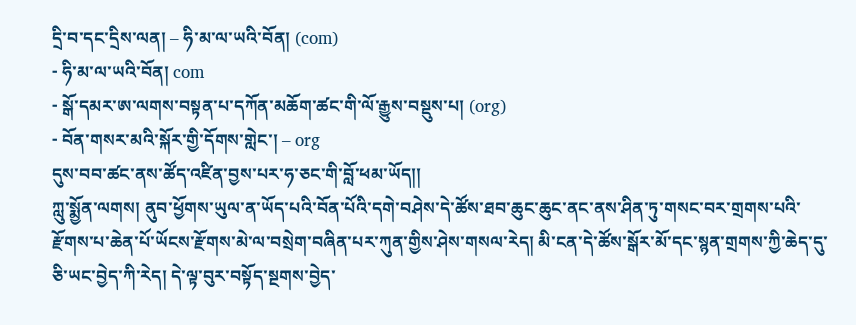དྲི་བ་དང་དྲིས་ལན། – ཧི་མ་ལ་ཡའི་བོན། (com)
- ཧི་མ་ལ་ཡའི་བོན། com
- སྒོ་དམར་ཨ་ལགས་བསྟན་པ་དཀོན་མཆོག་ཚང་གི་ལོ་རྒྱུས་བསྡུས་པ། (org)
- བོན་གསར་མའི་སྐོར་གྱི་དོགས་གླེང་། – org
དུས་བབ་ཚང་ནས་ཚོད་འཛིན་བྱས་པར་ཧ་ཅང་གི་བློ་ཕམ་ཡོད།།
ཀླུ་སྨྱོན་ལགས། ནུབ་ཕྱོགས་ཡུལ་ན་ཡོད་པའི་བོན་པོའི་དགེ་བཤེས་དེ་ཚོས་ཐབ་ཆུང་ཆུང་ནང་ནས་ཤིན་ཏུ་གསང་བར་གྲགས་པའི་རྫོགས་པ་ཆེན་པོ་ཡོངས་རྫོགས་མེ་ལ་བསྲེག་བཞིན་པར་ཀུན་གྱིས་ཤེས་གསལ་རེད། མི་ངན་དེ་ཚོས་སྒོར་མོ་དང་སྙན་གྲགས་ཀྱི་ཆེད་དུ་ཅི་ཡང་བྱེད་ཀི་རེད། དེ་ལྟ་བུར་བསྟོད་སྔགས་བྱེད་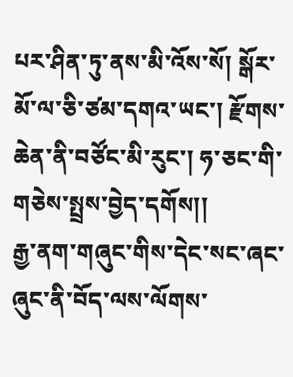པར་ཤིན་ཏུ་ནས་མི་འོས་སོ། སྒོར་མོ་ལ་ཅི་ཙམ་དགའ་ཡང་། རྫོགས་ཆེན་ནི་བཙོང་མི་རུང་། ཧ་ཅང་གི་གཅེས་སྤྲས་བྱེད་དགོས།།
རྒྱ་ནག་གཞུང་གིས་དེང་སང་ཞང་ཞུང་ནི་བོད་ལས་ལོགས་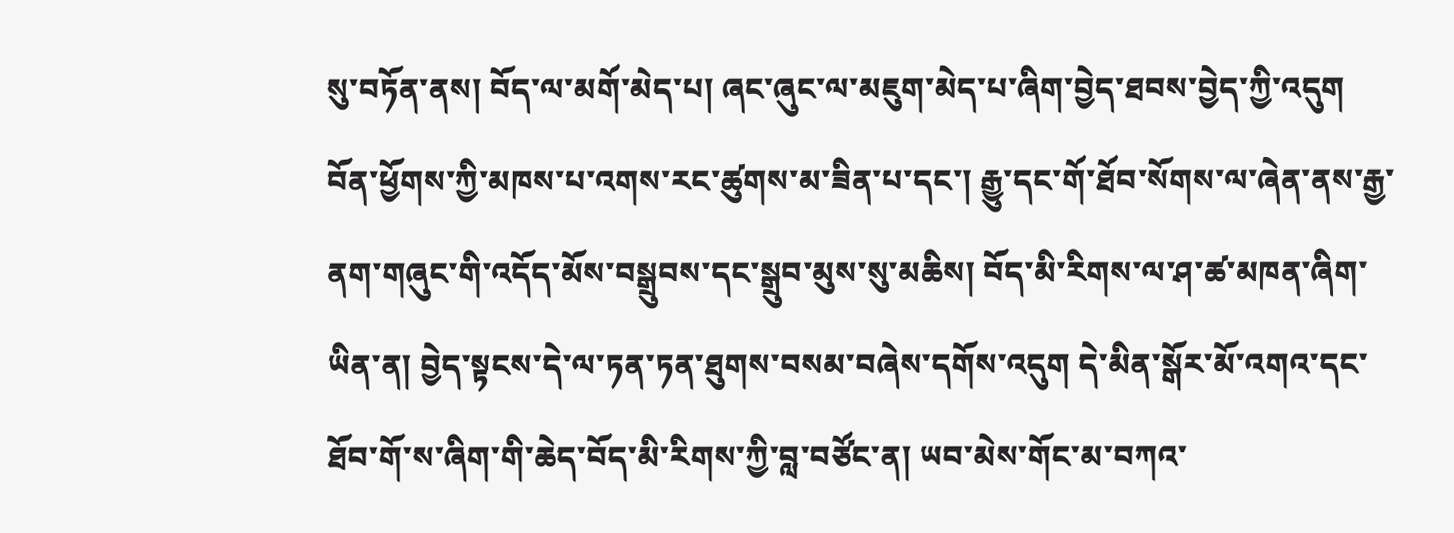སུ་བཏོན་ནས། བོད་ལ་མགོ་མེད་པ། ཞང་ཞུང་ལ་མཇུག་མེད་པ་ཞིག་བྱེད་ཐབས་བྱེད་ཀྱི་འདུག བོན་ཕྱོགས་ཀྱི་མཁས་པ་འགས་རང་ཚུགས་མ་ཟིན་པ་དང་། རྒྱུ་དང་གོ་ཐོབ་སོགས་ལ་ཞེན་ནས་རྒྱ་ནག་གཞུང་གི་འདོད་མོས་བསྒྲུབས་དང་སྒྲུབ་མུས་སུ་མཆིས། བོད་མི་རིགས་ལ་ཤ་ཚ་མཁན་ཞིག་ཡིན་ན། བྱེད་སྟངས་དེ་ལ་ཏན་ཏན་ཐུགས་བསམ་བཞེས་དགོས་འདུག དེ་མིན་སྒོར་མོ་འགའ་དང་ཐོབ་གོ་ས་ཞིག་གི་ཆེད་བོད་མི་རིགས་ཀྱི་བླ་བཙོང་ན། ཡབ་མེས་གོང་མ་བཀའ་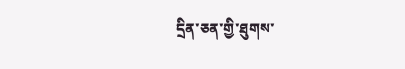དྲིན་ཅན་གྱི་ཐུགས་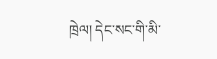ཁྲེལ། དེང་སང་གི་མི་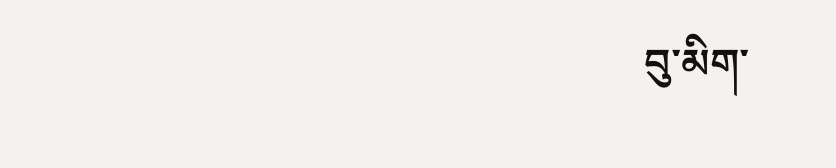བུ་མིག་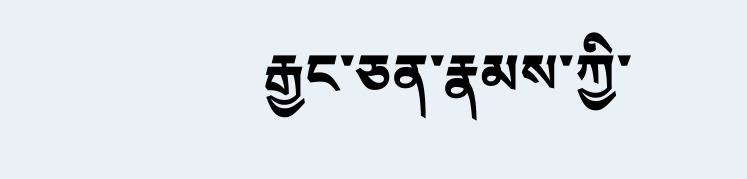རྒྱང་ཅན་རྣམས་ཀྱི་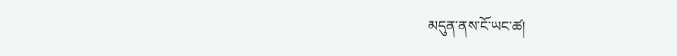མདུན་ནས་ངོ་ཡང་ཚ།